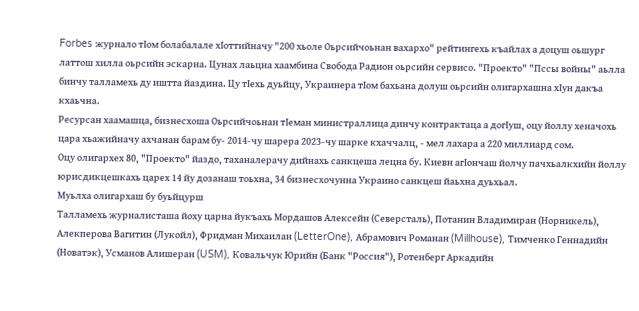Forbes журнало тIом болабалале хIоттийначу "200 хьоле Оьрсийчоьнан вахархо" рейтингехь къайлах а доцуш оьшург латтош хилла оьрсийн эскарна. Цунах лаьцна хаамбина Свобода Радион оьрсийн сервисо. "Проекто" "Пссы войны" аьлла бинчу талламехь ду иштта йаздина. Цу тIехь дуьйцу, Украинера тIом бахьана долуш оьрсийн олигархашна хIун дакъа кхаьчна.
Ресурсан хаамашца, бизнесхоша Оьрсийчоьнан тIеман министраллица динчу контрактаца а догIуш, оцу йоллу хеначохь цара хьажийначу ахчанан барам бу- 2014-чу шарера 2023-чу шарке кхаччалц, - мел лахара а 220 миллиард сом.
Оцу олигархех 80, "Проекто" йаздо, таханалерачу дийнахь санкцеша лецна бу. Киевн агIончаш йолчу пачхьалкхийн йоллу юрисдикцешкахь царех 14 йу дозанаш тоьхна, 34 бизнесхочунна Украино санкцеш йаьхна дуьхьал.
Муьлха олигархаш бу буьйцурш
Талламехь журналисташа йоху царна йукъахь Мордашов Алексейн (Северсталь), Потанин Владимиран (Норникель), Алекперова Вагитин (Лукойл), Фридман Михаилан (LetterOne), Абрамович Романан (Millhouse), Тимченко Геннадийн (Новатэк), Усманов Алишеран (USM), Ковальчук Юрийн (Банк "Россия"), Ротенберг Аркадийн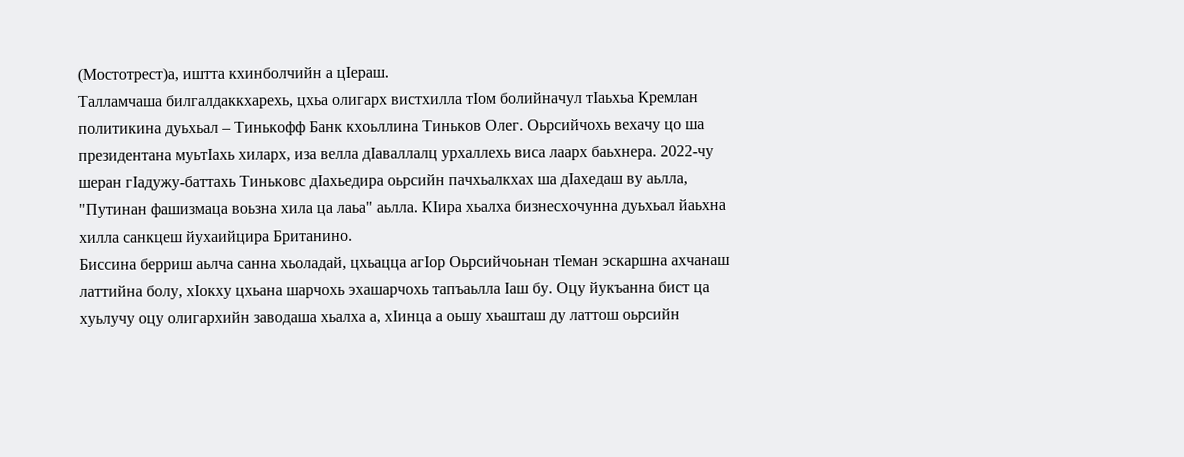(Мостотрест)а, иштта кхинболчийн а цIераш.
Талламчаша билгалдаккхарехь, цхьа олигарх вистхилла тIом болийначул тIаьхьа Кремлан политикина дуьхьал – Тинькофф Банк кхоьллина Тиньков Олег. Оьрсийчохь вехачу цо ша президентана муьтIахь хиларх, иза велла дIаваллалц урхаллехь виса лаарх баьхнера. 2022-чу шеран гIадужу-баттахь Тиньковс дIахьедира оьрсийн пачхьалкхах ша дIахедаш ву аьлла, "Путинан фашизмаца воьзна хила ца лаьа" аьлла. КIира хьалха бизнесхочунна дуьхьал йаьхна хилла санкцеш йухаийцира Британино.
Биссина берриш аьлча санна хьоладай, цхьацца агIор Оьрсийчоьнан тIеман эскаршна ахчанаш латтийна болу, хIокху цхьана шарчохь эхашарчохь тапъаьлла Iаш бу. Оцу йукъанна бист ца хуьлучу оцу олигархийн заводаша хьалха а, хIинца а оьшу хьашташ ду латтош оьрсийн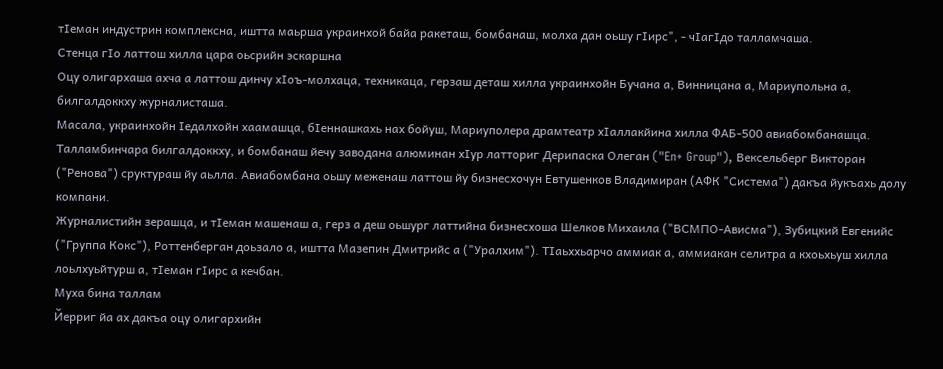тIеман индустрин комплексна, иштта маьрша украинхой байа ракеташ, бомбанаш, молха дан оьшу гIирс", - чIагIдо талламчаша.
Стенца гIо латтош хилла цара оьсрийн эскаршна
Оцу олигархаша ахча а латтош динчу хIоъ-молхаца, техникаца, герзаш деташ хилла украинхойн Бучана а, Винницана а, Мариупольна а, билгалдоккху журналисташа.
Масала, украинхойн Iедалхойн хаамашца, бIеннашкахь нах бойуш, Мариуполера драмтеатр хIаллакйина хилла ФАБ-500 авиабомбанашца. Талламбинчара билгалдоккху, и бомбанаш йечу заводана алюминан хIур латториг Дерипаска Олеган ("En+ Group"), Вексельберг Викторан ("Ренова") сруктураш йу аьлла. Авиабомбана оьшу меженаш латтош йу бизнесхочун Евтушенков Владимиран (АФК "Система") дакъа йукъахь долу компани.
Журналистийн зерашца, и тIеман машенаш а, герз а деш оьшург латтийна бизнесхоша Шелков Михаила ("ВСМПО-Ависма"), Зубицкий Евгенийс ("Группа Кокс"), Роттенберган доьзало а, иштта Мазепин Дмитрийс а ("Уралхим"). ТIаьххьарчо аммиак а, аммиакан селитра а кхоьхьуш хилла лоьлхуьйтурш а, тIеман гIирс а кечбан.
Муха бина таллам
Йерриг йа ах дакъа оцу олигархийн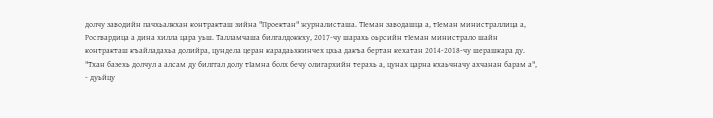долчу заводийн пачхьалкхан контракташ зийна "Проектан" журналисташа. ТIеман заводашца а, тIеман министраллица а, Росгвардица а дина хилла цара уьш. Талламчаша билгалдоккху, 2017-чу шарахь оьрсийн тIеман министрало шайн контракташ къайладахьа долийра, цундела церан карадаьхкинчех цхьа дакъа бертан кехатан 2014-2018-чу шерашкара ду.
"Тхан базехь долчул а алсам ду билггал долу тIамна болх бечу олигархийн терахь а, цунах царна кхаьчначу ахчанан барам а", - дуьйцу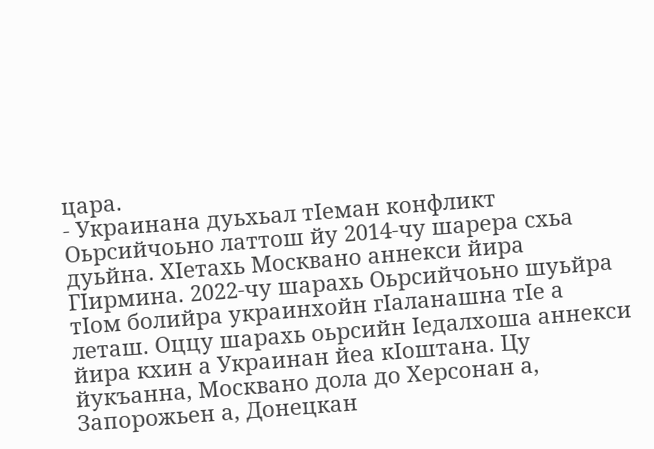цара.
- Украинана дуьхьал тIеман конфликт Оьрсийчоьно латтош йу 2014-чу шарера схьа дуьйна. ХIетахь Москвано аннекси йира ГIирмина. 2022-чу шарахь Оьрсийчоьно шуьйра тIом болийра украинхойн гIаланашна тIе а леташ. Оццу шарахь оьрсийн Iедалхоша аннекси йира кхин а Украинан йеа кIоштана. Цу йукъанна, Москвано дола до Херсонан а, Запорожьен а, Донецкан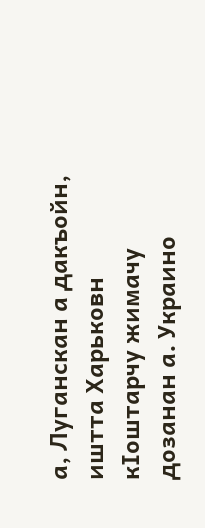а, Луганскан а дакъойн, иштта Харьковн кIоштарчу жимачу дозанан а. Украино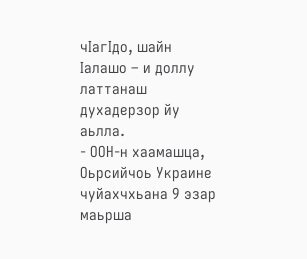чIагIдо, шайн Iалашо – и доллу латтанаш духадерзор йу аьлла.
- ООН-н хаамашца, Оьрсийчоь Украине чуйахчхьана 9 эзар маьрша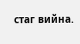стаг вийна.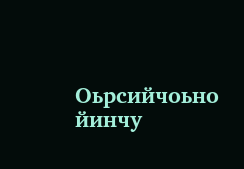Оьрсийчоьно йинчу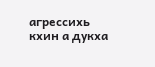агрессихь кхин а дукха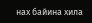нах байина хила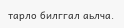тарло билггал аьлча.